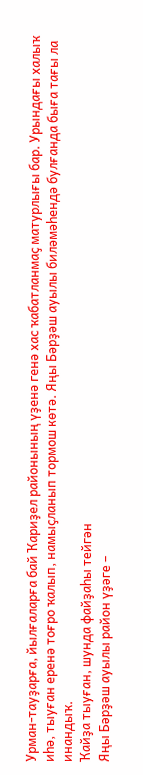Урман-тауҙарға, йылғаларға бай Ҡариҙел районының үҙенә генә хас ҡабатланмаҫ матурлығы бар. Урындағы халыҡ иһә, тыуған еренә тоғро ҡалып, намыҫланып тормош көтә. Яңы Бәрҙәш ауылы биләмәһендә булғанда быға тағы ла инандыҡ.
Ҡайҙа тыуған, шунда файҙаһы тейгән
Яңы Бәрҙәш ауылы район үҙәге –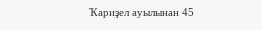Ҡариҙел ауылынан 45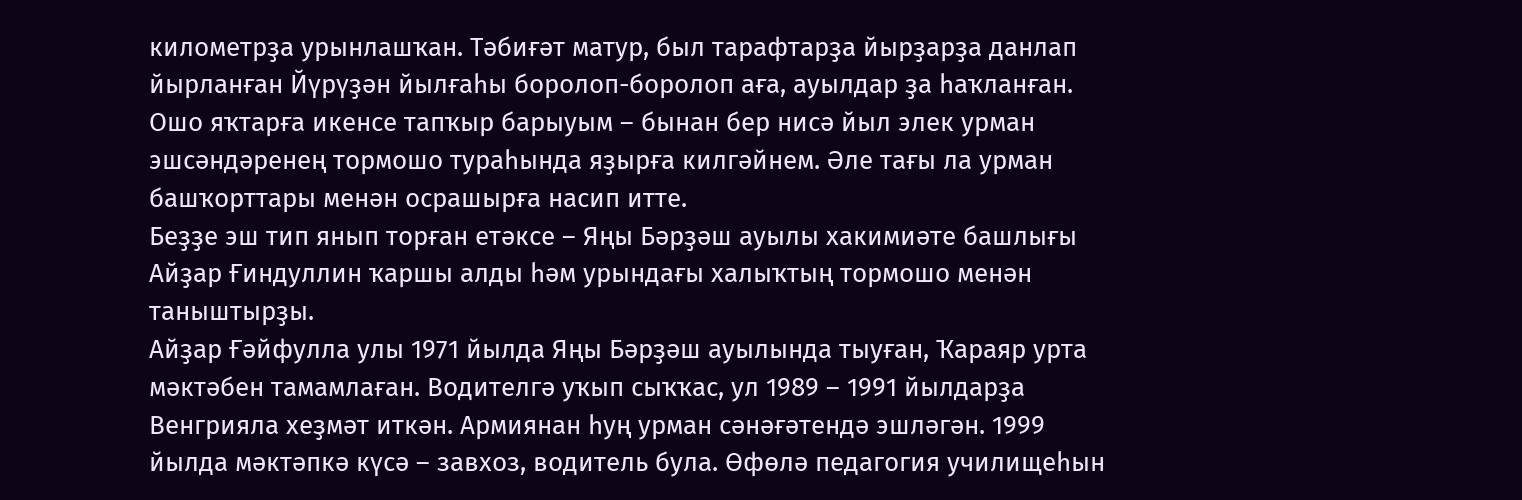километрҙа урынлашҡан. Тәбиғәт матур, был тарафтарҙа йырҙарҙа данлап йырланған Йүрүҙән йылғаһы боролоп-боролоп аға, ауылдар ҙа һаҡланған.
Ошо яҡтарға икенсе тапҡыр барыуым – бынан бер нисә йыл элек урман эшсәндәренең тормошо тураһында яҙырға килгәйнем. Әле тағы ла урман башҡорттары менән осрашырға насип итте.
Беҙҙе эш тип янып торған етәксе – Яңы Бәрҙәш ауылы хакимиәте башлығы Айҙар Ғиндуллин ҡаршы алды һәм урындағы халыҡтың тормошо менән таныштырҙы.
Айҙар Ғәйфулла улы 1971 йылда Яңы Бәрҙәш ауылында тыуған, Ҡараяр урта мәктәбен тамамлаған. Водителгә уҡып сыҡҡас, ул 1989 – 1991 йылдарҙа Венгрияла хеҙмәт иткән. Армиянан һуң урман сәнәғәтендә эшләгән. 1999 йылда мәктәпкә күсә – завхоз, водитель була. Өфөлә педагогия училищеһын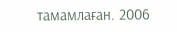тамамлаған. 2006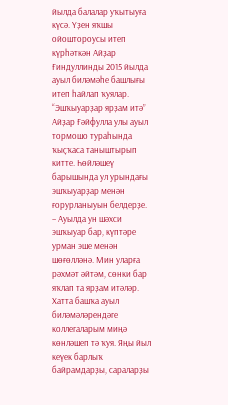йылда балалар уҡытыуға күсә. Үҙен яҡшы ойоштороусы итеп күрһәткән Айҙар Ғиндуллинды 2015 йылда ауыл биләмәһе башлығы итеп һайлап ҡуялар.
“Эшҡыуарҙар ярҙам итә”
Айҙар Ғәйфулла улы ауыл тормошо тураһында ҡыҫҡаса таныштырып китте. Һөйләшеү барышында ул урындағы эшҡыуарҙар менән ғорурланыуын белдерҙе.
– Ауылда ун шәхси эшҡыуар бар, күптәре урман эше менән шөғөлләнә. Мин уларға рәхмәт әйтәм, сөнки бар яҡлап та ярҙам итәләр. Хатта башҡа ауыл биләмәләрендәге коллегаларым миңә көнләшеп тә ҡуя. Яңы йыл кеүек барлыҡ байрамдарҙы, сараларҙы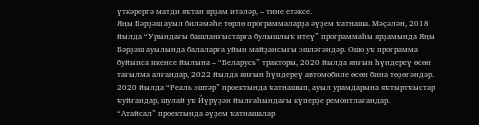үткәрергә матди яҡтан ярҙам итәләр, – тине етәксе.
Яңы Бәрҙәш ауыл биләмәһе төрлө программаларҙа әүҙем ҡатнаша. Мәҫәлән, 2018 йылда “Урындағы башланғыстарға булышлыҡ итеү” программаһы ярҙамында Яңы Бәрҙәш ауылында балаларға уйын майҙансығы эшләгәндәр. Ошо уҡ программа буйынса икенсе йылына – “Беларусь” тракторы, 2020 йылда янғын һүндереү өсөн тағылма алғандар, 2022 йылда янғын һүндереү автомобиле өсөн бина төҙөгәндәр.
2020 йылда “Реаль эштәр” проектында ҡатнашып, ауыл урамдарына яҡтыртҡыстар ҡуйғандар, шулай уҡ Йүрүҙән йылғаһындағы күперҙе ремонтлағандар.
“Атайсал” проектында әүҙем ҡатнашалар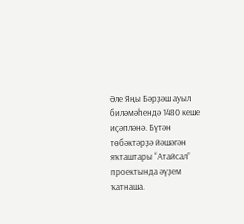Әле Яңы Бәрҙәш ауыл биләмәһендә 1480 кеше иҫәпләнә. Бүтән төбәктәрҙә йәшәгән яҡташтары “Атайсал” проектында әүҙем ҡатнаша.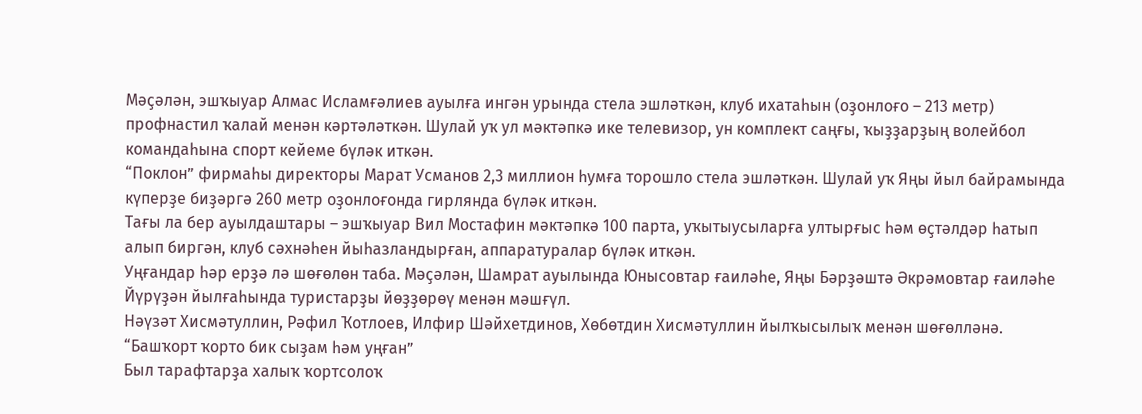Мәҫәлән, эшҡыуар Алмас Исламғәлиев ауылға ингән урында стела эшләткән, клуб ихатаһын (оҙонлоғо – 213 метр) профнастил ҡалай менән кәртәләткән. Шулай уҡ ул мәктәпкә ике телевизор, ун комплект саңғы, ҡыҙҙарҙың волейбол командаһына спорт кейеме бүләк иткән.
“Поклон” фирмаһы директоры Марат Усманов 2,3 миллион һумға торошло стела эшләткән. Шулай уҡ Яңы йыл байрамында күперҙе биҙәргә 260 метр оҙонлоғонда гирлянда бүләк иткән.
Тағы ла бер ауылдаштары – эшҡыуар Вил Мостафин мәктәпкә 100 парта, уҡытыусыларға ултырғыс һәм өҫтәлдәр һатып алып биргән, клуб сәхнәһен йыһазландырған, аппаратуралар бүләк иткән.
Уңғандар һәр ерҙә лә шөғөлөн таба. Мәҫәлән, Шамрат ауылында Юнысовтар ғаиләһе, Яңы Бәрҙәштә Әкрәмовтар ғаиләһе Йүрүҙән йылғаһында туристарҙы йөҙҙөрөү менән мәшғүл.
Нәүзәт Хисмәтуллин, Рәфил Ҡотлоев, Илфир Шәйхетдинов, Хөбөтдин Хисмәтуллин йылҡысылыҡ менән шөғөлләнә.
“Башҡорт ҡорто бик сыҙам һәм уңған”
Был тарафтарҙа халыҡ ҡортсолоҡ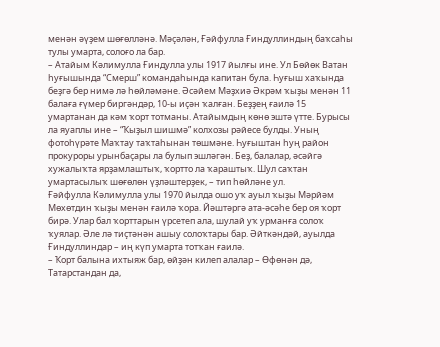менән әүҙем шөғөлләнә. Мәҫәлән, Ғәйфулла Ғиндуллиндың баҡсаһы тулы умарта, солоғо ла бар.
– Атайым Кәлимулла Ғиндулла улы 1917 йылғы ине. Ул Бөйөк Ватан һуғышында “Смерш” командаһында капитан була. Һуғыш хаҡында беҙгә бер нимә лә һөйләмәне. Әсәйем Мәҙхиә Әкрәм ҡыҙы менән 11 балаға ғүмер биргәндәр, 10-ы иҫән ҡалған. Беҙҙең ғаилә 15 умартанан да кәм ҡорт тотманы. Атайымдың көнө эштә үтте. Бурысы ла яуаплы ине – “Ҡыҙыл шишмә” колхозы рәйесе булды. Уның фотоһүрәте Маҡтау таҡтаһынан төшмәне. Һуғыштан һуң район прокуроры урынбаҫары ла булып эшләгән. Беҙ, балалар, әсәйгә хужалыҡта ярҙамлаштыҡ, ҡортто ла ҡараштыҡ. Шул саҡтан умартасылыҡ шөғөлөн үҙләштерҙек, – тип һөйләне ул.
Ғәйфулла Кәлимулла улы 1970 йылда ошо уҡ ауыл ҡыҙы Мәрйәм Мөхөтдин ҡыҙы менән ғаилә ҡора. Йәштәргә ата-әсәһе бер оя ҡорт бирә. Улар бал ҡорттарын үрсетеп ала, шулай уҡ урманға солоҡ ҡуялар. Әле лә тиҫтәнән ашыу солоҡтары бар. Әйткәндәй, ауылда Ғиндуллиндар – иң күп умарта тотҡан ғаилә.
– Ҡорт балына ихтыяж бар, өйҙән килеп алалар – Өфөнән дә, Татарстандан да,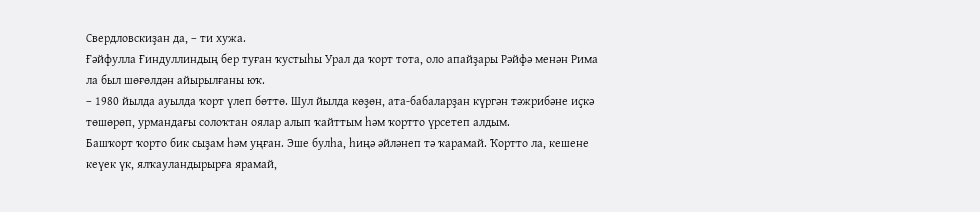Свердловскиҙан да, – ти хужа.
Ғәйфулла Ғиндуллиндың бер туған ҡустыһы Урал да ҡорт тота, оло апайҙары Рәйфә менән Рима ла был шөғөлдән айырылғаны юҡ.
– 1980 йылда ауылда ҡорт үлеп бөттө. Шул йылда көҙөн, ата-бабаларҙан күргән тәжрибәне иҫкә төшөрөп, урмандағы солоҡтан оялар алып ҡайттым һәм ҡортто үрсетеп алдым.
Башҡорт ҡорто бик сыҙам һәм уңған. Эше булһа, һиңә әйләнеп тә ҡарамай. Ҡортто ла, кешене кеүек үк, ялҡауландырырға ярамай,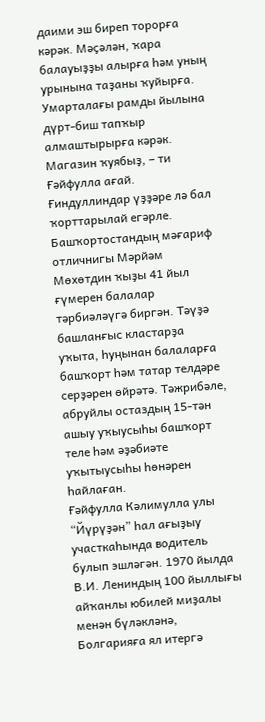даими эш биреп торорға кәрәк. Мәҫәлән, ҡара балауыҙҙы алырға һәм уның урынына таҙаны ҡуйырға. Умарталағы рамды йылына дүрт-биш тапҡыр алмаштырырға кәрәк. Магазин ҡуябыҙ, – ти Ғәйфулла ағай.
Ғиндуллиндар үҙҙәре лә бал ҡорттарылай егәрле. Башҡортостандың мәғариф отличнигы Мәрйәм Мөхөтдин ҡыҙы 41 йыл ғүмерен балалар тәрбиәләүгә биргән. Тәүҙә башланғыс кластарҙа уҡыта, һуңынан балаларға башҡорт һәм татар телдәре серҙәрен өйрәтә. Тәжрибәле, абруйлы остаздың 15-тән ашыу уҡыусыһы башҡорт теле һәм әҙәбиәте уҡытыусыһы һөнәрен һайлаған.
Ғәйфулла Кәлимулла улы “Йүрүҙән” һал ағыҙыу участкаһында водитель булып эшләгән. 1970 йылда В.И. Лениндың 100 йыллығы айҡанлы юбилей миҙалы менән бүләкләнә, Болгарияға ял итергә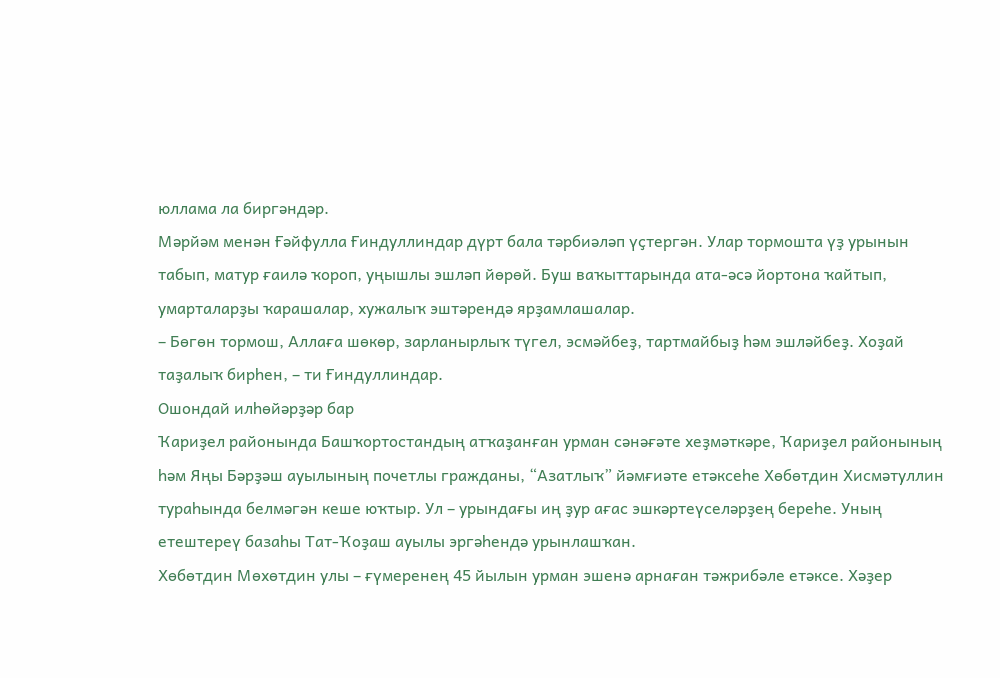юллама ла биргәндәр.
Мәрйәм менән Ғәйфулла Ғиндуллиндар дүрт бала тәрбиәләп үҫтергән. Улар тормошта үҙ урынын табып, матур ғаилә ҡороп, уңышлы эшләп йөрөй. Буш ваҡыттарында ата-әсә йортона ҡайтып, умарталарҙы ҡарашалар, хужалыҡ эштәрендә ярҙамлашалар.
– Бөгөн тормош, Аллаға шөкөр, зарланырлыҡ түгел, эсмәйбеҙ, тартмайбыҙ һәм эшләйбеҙ. Хоҙай таҙалыҡ бирһен, – ти Ғиндуллиндар.
Ошондай илһөйәрҙәр бар
Ҡариҙел районында Башҡортостандың атҡаҙанған урман сәнәғәте хеҙмәткәре, Ҡариҙел районының һәм Яңы Бәрҙәш ауылының почетлы гражданы, “Азатлыҡ” йәмғиәте етәксеһе Хөбөтдин Хисмәтуллин тураһында белмәгән кеше юҡтыр. Ул – урындағы иң ҙур ағас эшкәртеүселәрҙең береһе. Уның етештереү базаһы Тат-Ҡоҙаш ауылы эргәһендә урынлашҡан.
Хөбөтдин Мөхөтдин улы – ғүмеренең 45 йылын урман эшенә арнаған тәжрибәле етәксе. Хәҙер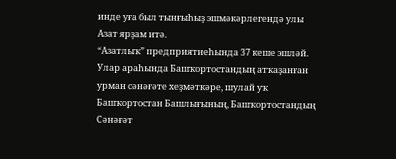инде уға был тынғыһыҙ эшмәкәрлегендә улы Азат ярҙам итә.
“Азатлыҡ” предприятиеһында 37 кеше эшләй. Улар араһында Башҡортостандың атҡаҙанған урман сәнәғәте хеҙмәткәре, шулай уҡ Башҡортостан Башлығының, Башҡортостандың Сәнәғәт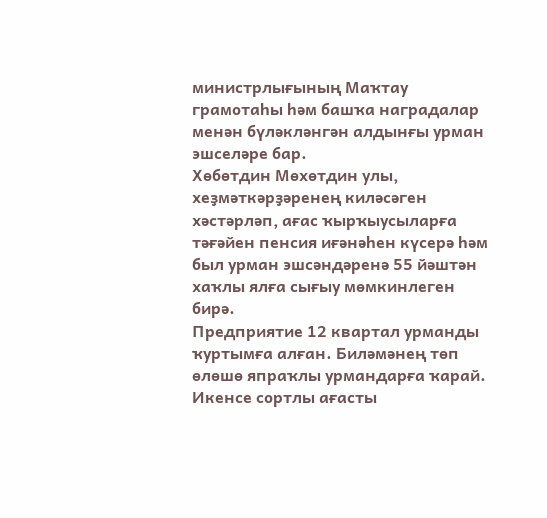министрлығының Маҡтау грамотаһы һәм башҡа наградалар менән бүләкләнгән алдынғы урман эшселәре бар.
Хөбөтдин Мөхөтдин улы, хеҙмәткәрҙәренең киләсәген хәстәрләп, ағас ҡырҡыусыларға тәғәйен пенсия иғәнәһен күсерә һәм был урман эшсәндәренә 55 йәштән хаҡлы ялға сығыу мөмкинлеген бирә.
Предприятие 12 квартал урманды ҡуртымға алған. Биләмәнең төп өлөшө япраҡлы урмандарға ҡарай. Икенсе сортлы ағасты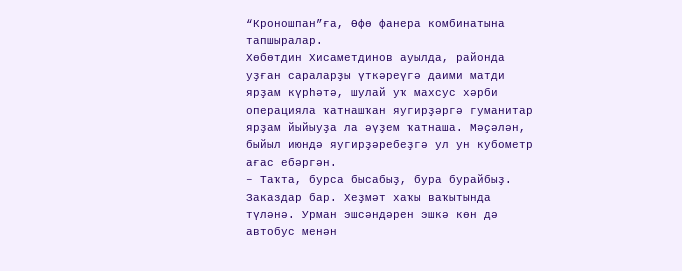“Кроношпан”ға, Өфө фанера комбинатына тапшыралар.
Хөбөтдин Хисаметдинов ауылда, районда уҙған сараларҙы үткәреүгә даими матди ярҙам күрһәтә, шулай уҡ махсус хәрби операцияла ҡатнашҡан яугирҙәргә гуманитар ярҙам йыйыуҙа ла әүҙем ҡатнаша. Мәҫәлән, быйыл июндә яугирҙәребеҙгә ул ун кубометр ағас ебәргән.
– Таҡта, бурса бысабыҙ, бура бурайбыҙ. Заказдар бар. Хеҙмәт хаҡы ваҡытында түләнә. Урман эшсәндәрен эшкә көн дә автобус менән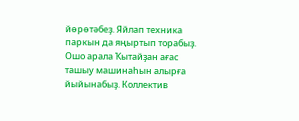йөрөтәбеҙ. Яйлап техника паркын да яңыртып торабыҙ. Ошо арала Ҡытайҙан ағас ташыу машинаһын алырға йыйынабыҙ. Коллектив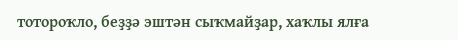тотороҡло, беҙҙә эштән сыҡмайҙар, хаҡлы ялға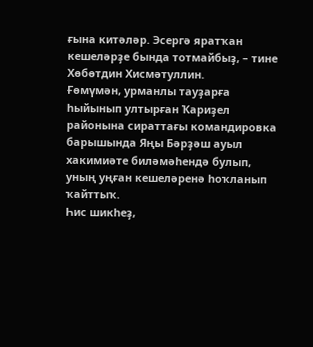ғына китәләр. Эсергә яратҡан кешеләрҙе бында тотмайбыҙ, – тине Хөбөтдин Хисмәтуллин.
Ғөмүмән, урманлы тауҙарға һыйынып ултырған Ҡариҙел районына сираттағы командировка барышында Яңы Бәрҙәш ауыл хакимиәте биләмәһендә булып, уның уңған кешеләренә һоҡланып ҡайттыҡ.
Һис шикһеҙ,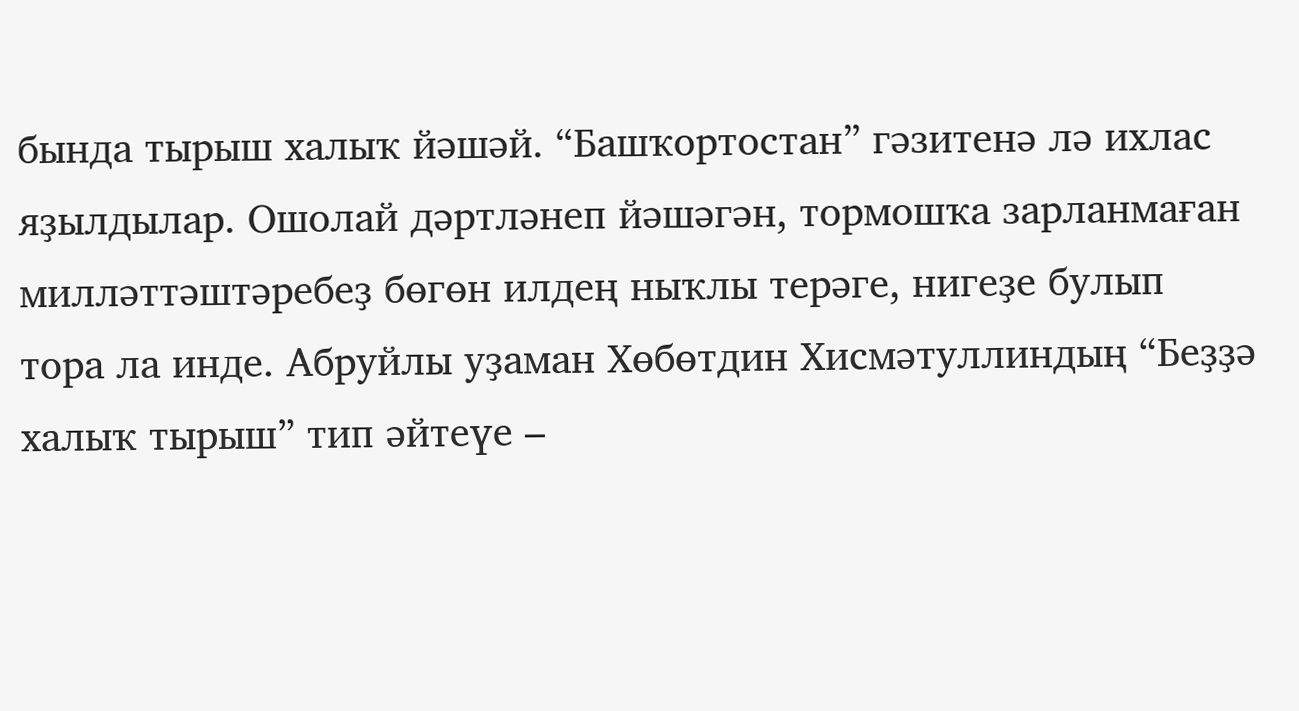бында тырыш халыҡ йәшәй. “Башҡортостан” гәзитенә лә ихлас яҙылдылар. Ошолай дәртләнеп йәшәгән, тормошҡа зарланмаған милләттәштәребеҙ бөгөн илдең ныҡлы терәге, нигеҙе булып тора ла инде. Абруйлы уҙаман Хөбөтдин Хисмәтуллиндың “Беҙҙә халыҡ тырыш” тип әйтеүе –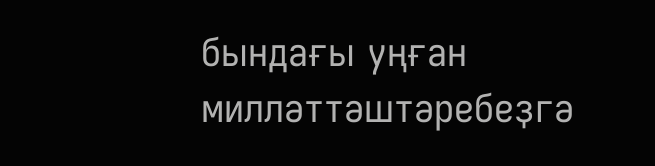бындағы уңған милләттәштәребеҙгә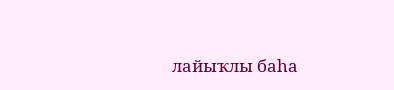лайыҡлы баһа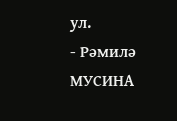ул.
- Рәмилә МУСИНА